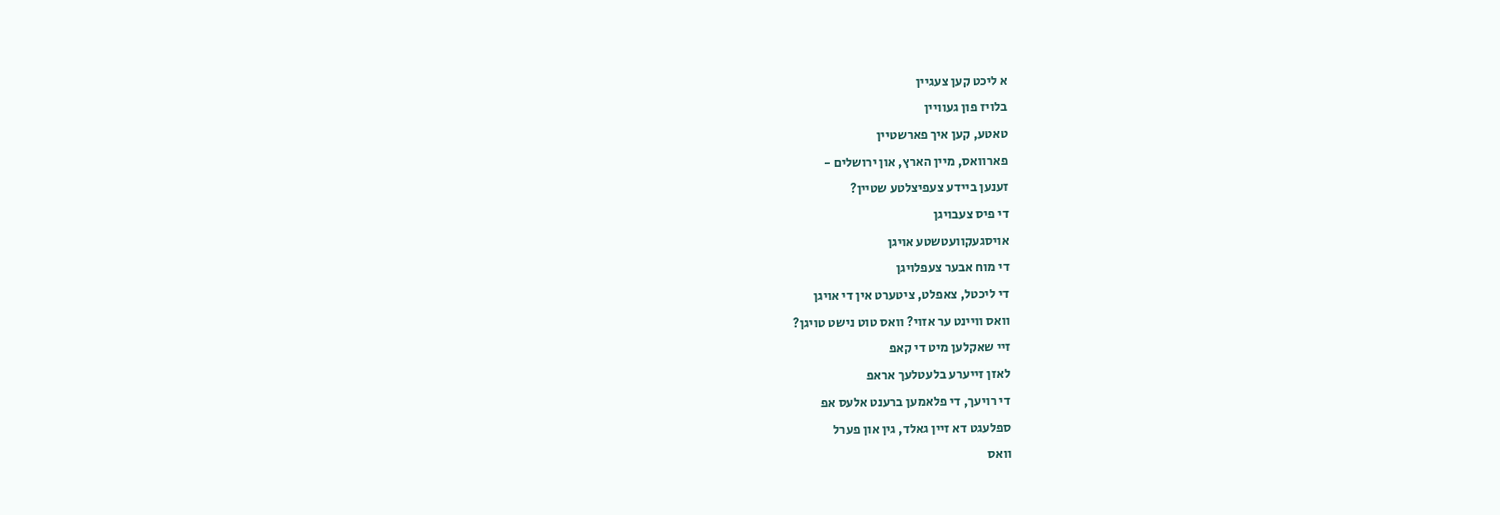א ליכט קען צעגיין
בלויז פון געוויין
טאטע, קען איך פארשטיין
פארוואס, מיין הארץ, און ירושלים -
זענען ביידע צעפיצלטע שטיין?
די פיס צעבויגן
אויסגעקוועטשטע אויגן
די מוח אבער צעפלויגן
די ליכטל, צאפלט, ציטערט אין די אויגן
וואס וויינט ער אזוי? וואס טוט נישט טויגן?
זיי שאקלען מיט די קאפ
לאזן זייערע בלעטלעך אראפ
די רויעך, די פלאמען ברענט אלעס אפ
ספלעגט דא זיין גאלד, גין און פערל
וואס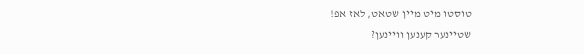טוסטו מיט מיין שטאט, לאז אפ!
שטיינער קענען וויינען?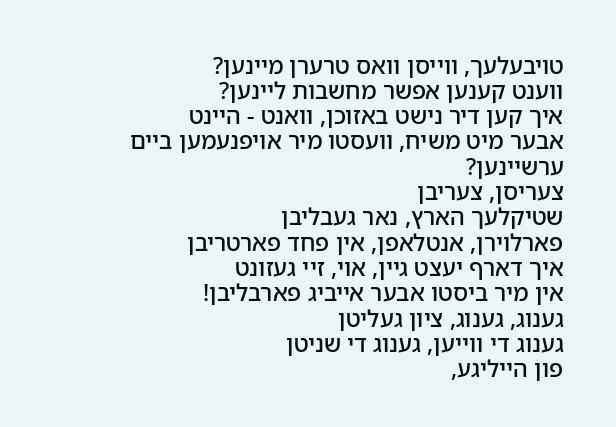טויבעלעך, ווייסן וואס טרערן מיינען?
ווענט קענען אפשר מחשבות ליינען?
איך קען דיר נישט באזוכן, וואנט - היינט
אבער מיט משיח, וועסטו מיר אויפנעמען ביים ערשיינען?
צעריסן, צעריבן
שטיקלעך הארץ, נאר געבליבן
פארלוירן, אנטלאפן, אין פחד פארטריבן
איך דארף יעצט גיין, אוי, זיי געזונט
אין מיר ביסטו אבער אייביג פארבליבן!
גענוג, גענוג, ציון געליטן
גענוג די ווייען, גענוג די שניטן
פון הייליגע,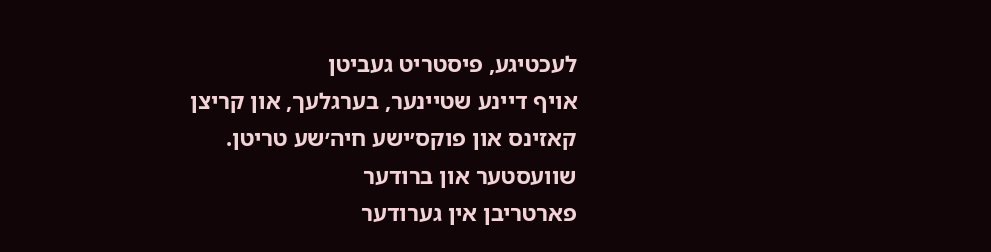לעכטיגע, פיסטריט געביטן
אויף דיינע שטיינער, בערגלעך, און קריצן
קאזינס און פוקס׳ישע חיה׳שע טריטן.
שוועסטער און ברודער
פארטריבן אין גערודער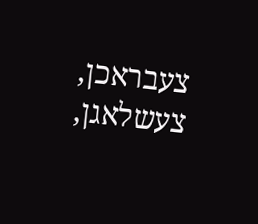צעבראכן, צעשלאגן,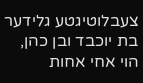צעבלוטיגטע גלידער
בת יוכבד ובן כהן, הוי אחי אחות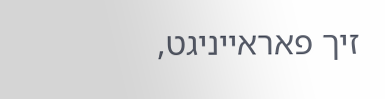זיך פאראייניגט,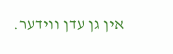אין גן עדן ווידער.